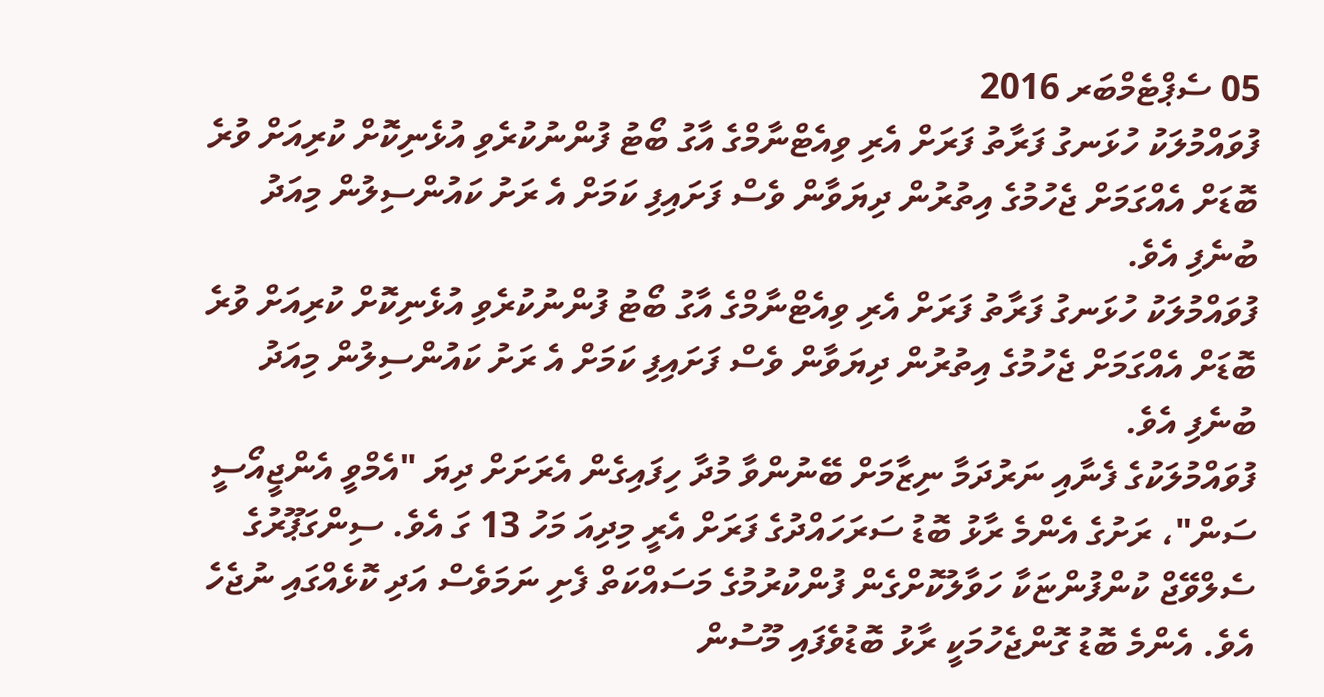05 ސެޕްޓެމްބަރ 2016
ފުވައްމުލަކު ހުޅަނގު ފަރާތު ފަރަށް އެރި ވިއެޓްނާމްގެ އާގު ބޯޓު ފުންނުކުރެވި އުޅެނިކޮށް ކުރިއަށް ވުރެ ބޮޑަށް އެއްގަމަށް ޖެހުމުގެ އިތުރުން ދިޔަވާން ވެސް ފަށައިފި ކަމަށް އެ ރަށު ކައުންސިލުން މިއަދު ބުނެފި އެވެ.
ފުވައްމުލަކު ހުޅަނގު ފަރާތު ފަރަށް އެރި ވިއެޓްނާމްގެ އާގު ބޯޓު ފުންނުކުރެވި އުޅެނިކޮށް ކުރިއަށް ވުރެ ބޮޑަށް އެއްގަމަށް ޖެހުމުގެ އިތުރުން ދިޔަވާން ވެސް ފަށައިފި ކަމަށް އެ ރަށު ކައުންސިލުން މިއަދު ބުނެފި އެވެ.
ފުވައްމުލަކުގެ ފެނާއި ނަރުދަމާ ނިޒާމަށް ބޭނުންވާ މުދާ ހިފައިގެން އެރަށަށް ދިޔަ "އެމްވީ އެންޖީއޯސީ ސަން"، ރަށުގެ އެންމެ ރާޅު ބޮޑު ސަރަހައްދުގެ ފަރަށް އެރީ މިދިއަ މަހު 13 ގަ އެވެ. ސިންގަޕޫރުގެ ސެލްވޭޖް ކުންފުންޏަކާ ހަވާލުކޮށްގެން ފުންކުރުމުގެ މަސައްކަތް ފެށި ނަމަވެސް އަދި ކޮޅެއްގައި ނުޖެހެ އެވެ. އެންމެ ބޮޑު ގޮންޖެހުމަކީ ރާޅު ބޮޑުވެފައި މޫސުން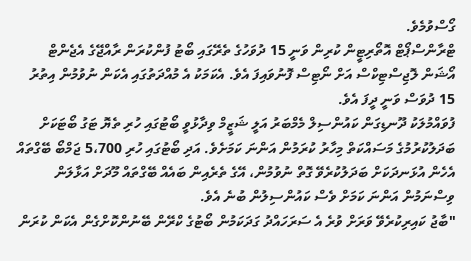ގޯސްވުމެވެ.
ޓްރާންސްޕޯޓް އޮތޯރިޓީން ކުރިން ވަނީ 15 ދުވަހުގެ ތެރޭގައި ބޯޓު ފުންކުރަން ރާއްޖޭގެ އެޖެންޓް އޯޝަން ލޮޖިސްޓިކްސް އަށް ނޯޓިސް ފޮނުވައިފަ އެވެ. އެކަމަކު އެ މުއްދަތުގައި އެކަން ނުވުމުން އިތުރު 15 ދުވަސް ވަނީ ދީފަ އެވެ.
ފުވައްމުލަކު ދޫނޑިގަން ކައުންސިލް މެމްބަރު އަލީ ޝަޒީމް ވިދާޅުވީ ބޯޓުގައި ހުރި ތެޔޮ ޓަގު ބޯޓަކަށް ބަދަލުކުރުމުގެ މަސައްކަތް މިހާރު ކުރަމުން އަންނަ ކަމަށެވެ. އަދި ބޯޓުގައި ހުރި 5،700 ޖަމްބޯ ބޭގްތައް އެހެން އުޅަނދަކަށް ބަދަލުކުރެވޭ ގޮތް ނުވުމުން، އޭގެ ތެރެއިން ބައެއް ބޭގްތައް މޫދަށް އަޅާލަން ވިސްނަމުން އަންނަ ކަމަށް ވެސް ކައުންސިލުން ބުނެ އެވެ.
"ބާޖު ކައިރިކުރެވޭ ވަރަށް ވުރެ އެ ސަރަހައްދު ގަދަކަމުން ބޯޓުގެ ކްރޭން ބޭނުންކޮށްގެން އެކަން ކުރަން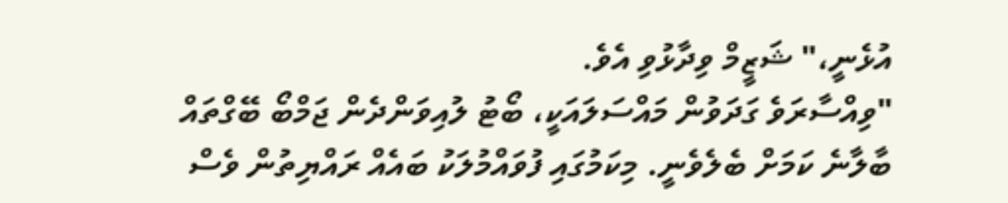އުޅެނީ،" ޝަޒީމް ވިދާޅުވި އެވެ.
"ވިއްސާރަވެ ގަދަވުން މައްސަލައަކީ، ބޯޓު ލުއިވަންދެން ޖަމްބޯ ބޭގްތައް ބާލާނެ ކަމަށް ބެލެވެނީ. މިކަމުގައި ފުވައްމުލަކު ބައެއް ރައްޔިތުން ވެސް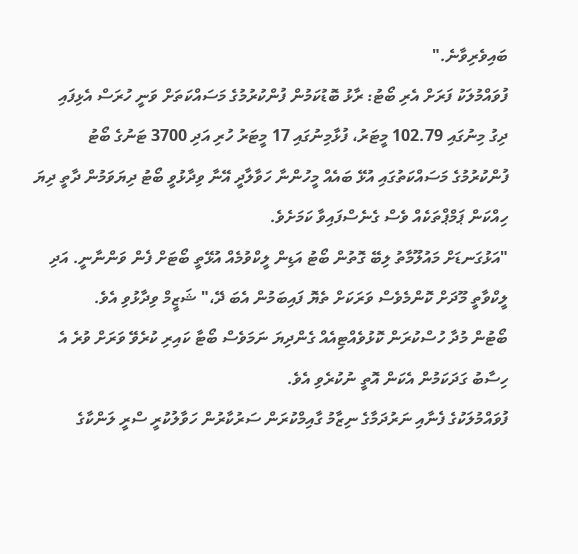ބައިވެރިވާނެ."
ފުވައްމުލަކު ފަރަށް އެރި ބޯޓު: ރާޅު ބޮޑުކަމުން ފުންކުރުމުގެ މަސައްކަތަށް ވަނީ ހުރަސް އެޅިފައި
ދިގު މިނުގައި 102.79 މީޓަރު، ފުޅާމިނުގައި 17 މީޓަރު ހުރި އަދި 3700 ޓަނުގެ ބޯޓު ފުންކުރުމުގެ މަސައްކަތުގައި އުޅޭ ބައެއް މީހުންނާ ހަވާލާދީ އޭނާ ވިދާޅުވީ ބޯޓު ދިޔަވަމުން ދާތީ ދިޔަ ހިއްކަން ޕަމްޕްތަކެއް ވެސް ގެނެސްފައިވާ ކަމަށެވެ.
"އަޅުގަނޑަށް މައުލޫމާތު ލިބޭ ގޮތުން ބޯޓު އަޑިން ލީކްވުމެއް އުޅޭތީ ބޯޓަށް ފެން ވަންނާނީ. އަދި ލީކްވާތީ މޫދަށް ކޮންމެވެސް ވަރަކަށް ތެޔޮ ފައިބަމުން އެބަ ދޭ،" ޝަޒީމް ވިދާޅުވި އެވެ.
ބޯޓުން މުދާ ހުސްކުރަން ކޮޅުވެއްޓިއެއް ގެންދިޔަ ނަމަވެސް ބޯޓާ ކައިރި ކުރެވޭ ވަރަށް ވުރެ އެ ހިސާބު ގަދަކަމުން އެކަން އޮތީ ނުކުރެވި އެވެ.
ފުވައްމުލަކުގެ ފެނާއި ނަރުދަމާގެ ނިޒާމު ގާއިމްކުރަން ސަރުކާރުން ހަވާލުކުރީ ސްރީ ލަންކާގެ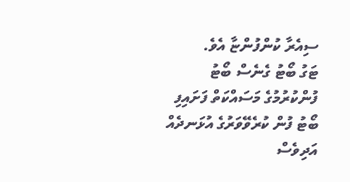ސިއެރާ ކުންފުންޏާ އެވެ.
ޓަގު ބޯޓު ގެނެސް ބޯޓު ފުންކުރުމުގެ މަސައްކަތް ފަށައިފި
ބޯޓު ފުން ކުރެވޭވަރުގެ އުޅަނދެއް އަދިވެސް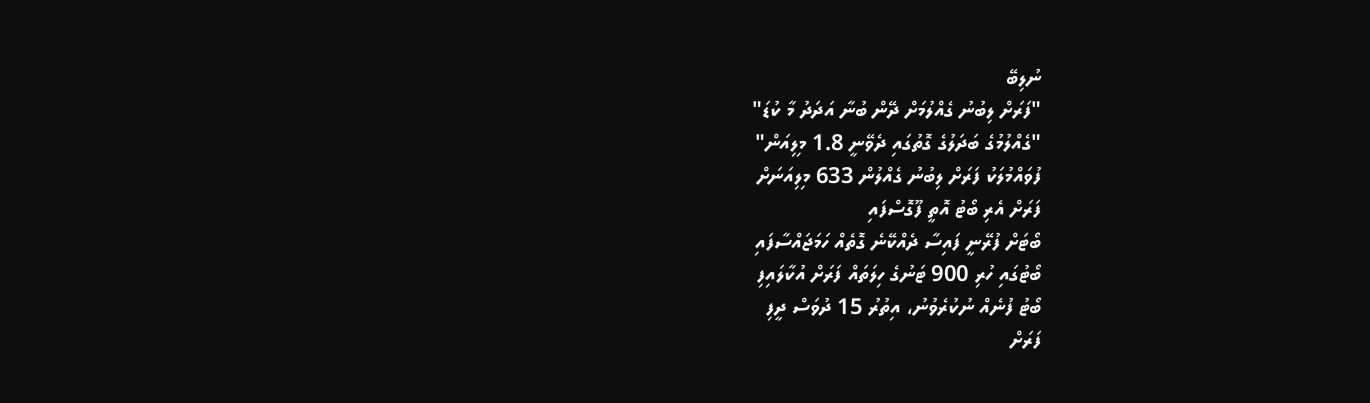ނުލިބޭ
"ފަރަށް ލިބުނު ގެއްލުމަށް ދޭން ބުނާ އަދަދު މާ ކުޑަ"
"ގެއްލުމުގެ ބަދަލުގެ ގޮތުގައި ދެވޭނީ 1.8 މިލިއަން"
ފުވައްމުލަކު ފަރަށް ލިބުނު ގެއްލުން 633 މިލިއަނަށް
ފަރަށް އެރި ބޯޓު އޮތީ ފޫގޮސްފައި
ބޯޓަށް ފުރޭނީ ފައިސާ ދެއްކޭނެ ގޮތެއް ހަމަޖައްސާފައި
ބޯޓުގައި ހުރި 900 ޓަނުގެ ހިލަތައް ފަރަށް އުކާލައިފި
ބޯޓު ފުނެއް ނުކުރެވުނު، އިތުރު 15 ދުވަސް ދީފި
ފަރަށް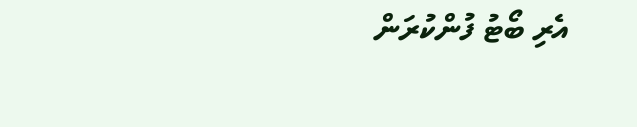އެރި ބޯޓު ފުންކުރަން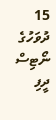15 ދުވަހުގެ ނޯޓިސް ދީފި